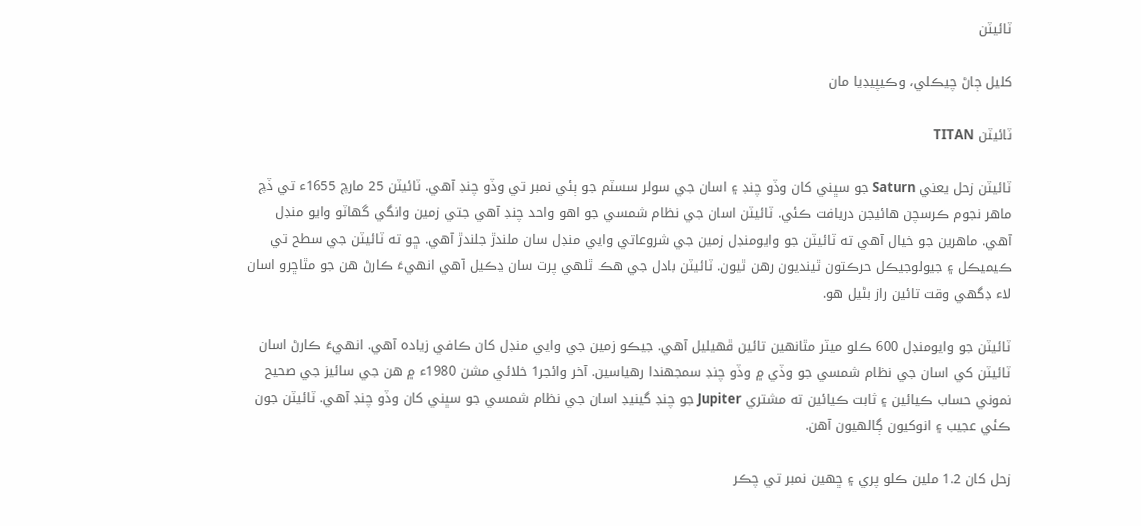ٽائيٽن

کليل ڄاڻ چيڪلي، وڪيپيڊيا مان

ٽائيٽن TITAN

ٽائيٽن زحل يعني Saturn جو سڀني کان وڏو چنڊ ۽ اسان جي سولر سسٽم جو ٻئي نمبر تي وڏو چنڊ آھي. ٽائيٽن 25 مارچ 1655ء تي ڏچ ماھر نجوم ڪرسچن ھائيجن دريافت ڪئي. ٽائيٽن اسان جي نظام شمسي جو اھو واحد چنڊ آھي جتي زمين وانگي گھاٽو وايو منڊل آھي. ماھرين جو خيال آھي ته ٽائيٽن جو وايومنڊل زمين جي شروعاتي وايي منڊل سان ملندڙ جلندڙ آھي. ڇو ته ٽائيٽن جي سطح تي ڪيميڪل ۽ جيولوجيڪل حرڪتون ٿينديون رھن ٿيون. ٽائيٽن بادل جي ھڪ ٿلھي پرت سان ڍڪيل آھي انھيءَ ڪارڻ ھن جو مٿاڇرو اسان لاء ڊگھي وقت تائين راز بڻيل ھو.

ٽائيٽن جو وايومنڊل 600 ڪلو ميٽر مٿانهين تائين ڦھيليل آھي. جيڪو زمين جي وايي منڊل کان ڪافي زياده آھي. انھيءَ ڪارڻ اسان ٽائيٽن کي اسان جي نظام شمسي جو وڏي ۾ وڏو چنڊ سمجھندا رھياسين. آخر وائجر1 خلائي مشن 1980ء ۾ ھن جي سائيز جي صحيح نموني حساب ڪيائين ۽ ثابت ڪيائين ته مشتري Jupiter جو چنڊ گينيڊ اسان جي نظام شمسي جو سڀني کان وڏو چنڊ آھي. ٽائيٽن جون ڪئي عجيب ۽ انوکيون ڳالھيون آھن.

زحل کان 1.2 ملين ڪلو پري ۽ ڇھين نمبر تي چڪر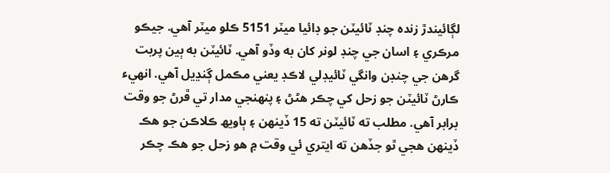لڳائيندڙ زنده چنڊ ٽائيٽن جو ڊائيا ميٽر 5151 ڪلو ميٽر آھي. جيڪو مرڪري ۽ اسان جي چنڊ لونر کان به وڏو آھي. ٽائيٽن به ٻين پربت گرھن جي چنڊن وانگي ٽائيڊلي لاڪڊ يعني مڪمل ڳنڍيل آھي. انھيء ڪارڻ ٽائيٽن جو زحل کي چڪر ھڻڻ ۽ پنھنجي مدار تي ڦرڻ جو وقت برابر آھي. مطلب ته ٽائيٽن ته 15 ڏينھن ۽ ٻاويھ ڪلاڪن جو ھڪ ڏينھن ھجي ٿو جڏھن ته ايتري ئي وقت ۾ ھو زحل جو ھڪ چڪر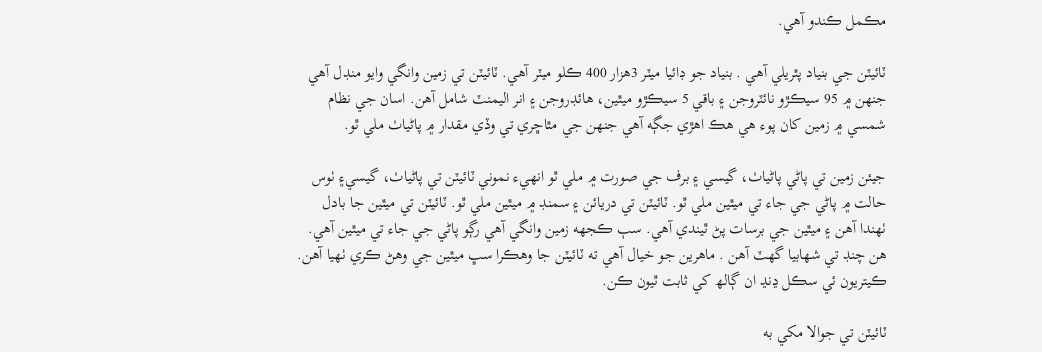مڪمل ڪندو آھي.

ٽائيٽن جي بنياد پٿريلي آھي . بنياد جو ڊائيا ميٽر 3ھزار 400 ڪلو ميٽر آھي. ٽائيٽن تي زمين وانگي وايو منڊل آھي جنھن ۾ 95 سيڪڙو نائٽروجن ۽ باقي 5 سيڪڙو ميٿين، ھائڊروجن ۽ انر اليمنٽ شامل آھن. اسان جي نظام شمسي ۾ زمين کان پوء ھي ھڪ اھڙي جڳه آھي جنھن جي مٿاڇري تي وڏي مقدار ۾ پاڻياٺ ملي ٿو.

جيئن زمين تي پاڻي پاڻياٺ، گيسي ۽ برف جي صورت ۾ ملي ٿو انھيء نموني ٽائيٽن تي پاڻياٺ، گيسي۽ ٺوس حالت ۾ پاڻي جي جاء تي ميٿين ملي ٿو. ٽائيٽن تي دريائن ۽ سمنڊ ۾ ميٿين ملي ٿو. ٽائيٽن تي ميٿين جا بادل ٺھندا آھن ۽ ميٿين جي برسات پڻ ٿيندي آھي. سٻ ڪجهه زمين وانگي آھي رڳو پاڻي جي جاء تي ميٿين آھي. ھن چنڊ تي شھابيا گھٽ آھن . ماھرين جو خيال آھي ته ٽائيٽن جا وهڪرا سڀ ميٿين جي وھڻ ڪري ٺھيا آھن. ڪيتريون ئي سڪل ڍنڍ ان ڳالھ کي ثابت ٿيون ڪن.

ٽائيٽن تي جوالا مکي به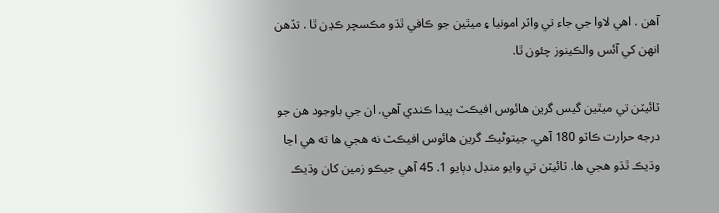آھن . اھي لاوا جي جاء تي واٽر امونيا ۽ ميٿين جو ڪافي ٿڌو مڪسچر ڪڍن ٿا . تڏھن انھن کي آئس والڪينوز چئون ٿا.

ٽائيٽن تي ميٿين گيس گرين ھائوس افيڪٽ پيدا ڪندي آھي. ان جي باوجود ھن جو درجه حرارت ڪاٽو 180 آھي. جيتوڻيڪ گرين ھائوس افيڪٽ نه ھجي ھا ته ھي اڃا وڌيڪ ٿڌو ھجي ھا. ٽائيٽن تي وايو منڊل دٻايو 1. 45 آھي جيڪو زمين کان وڌيڪ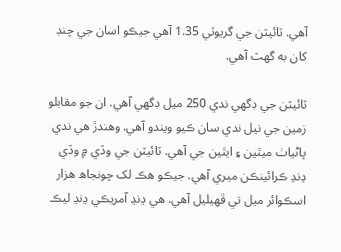آھي. ٽائيٽن جي گريوٽي 1.35 آھي جيڪو اسان جي چنڊ کان به گھٽ آھي.

ٽائيٽن جي ڊگھي ندي 250 ميل ڊگھي آھي. ان جو مقابلو زمين جي نيل ندي سان ڪيو ويندو آھي. وھندڙ ھي ندي پاڻياٺ ميٿين ۽ ايٿين جي آھي. ٽائيٽن جي وڏي ۾ وڏي ڍنڍ ڪرائينڪن ميري آھي. جيڪو ھڪ لک چونجاھ ھزار اسڪوائر ميل تي ڦھيليل آھي. ھي ڍنڍ آمريڪي ڍنڍ ليڪ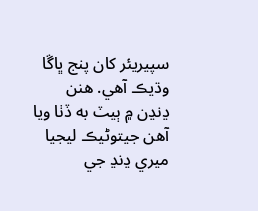سپيريئر کان پنج ڀاڱا وڌيڪ آھي. ھنن ڍنڍن ۾ ٻيٽ به ڏٺا ويا آھن جيتوڻيڪ ليجيا ميري ڍنڍ جي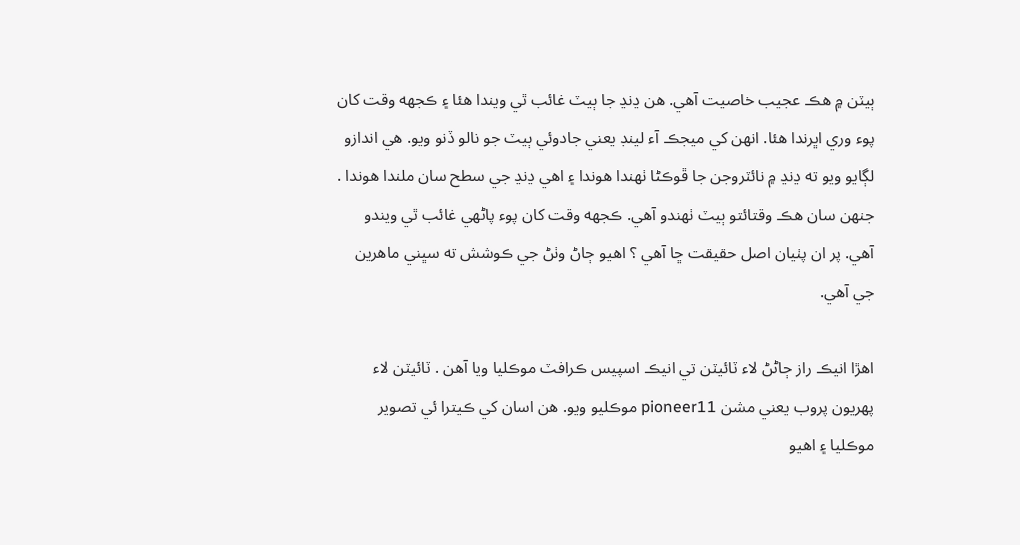ٻيٽن ۾ ھڪ عجيب خاصيت آھي. ھن ڍنڍ جا ٻيٽ غائب ٿي ويندا ھئا ۽ ڪجهه وقت کان پوء وري اڀرندا ھئا. انھن کي ميجڪ آء لينڊ يعني جادوئي ٻيٽ جو نالو ڏنو ويو. ھي اندازو لڳايو ويو ته ڍنڍ ۾ نائٽروجن جا ڦوڪڻا ٺھندا ھوندا ۽ اھي ڍنڍ جي سطح سان ملندا ھوندا . جنھن سان ھڪ وقتائتو ٻيٽ ٺھندو آھي. ڪجهه وقت کان پوء پاڻھي غائب ٿي ويندو آھي. پر ان پٺيان اصل حقيقت ڇا آھي ؟ اھيو ڄاڻ وٺڻ جي ڪوشش ته سڀني ماھرين جي آھي.

اھڙا انيڪ راز ڄاڻڻ لاء ٽائيٽن تي انيڪ اسپيس ڪرافٽ موڪليا ويا آھن . ٽائيٽن لاء پھريون پروب يعني مشن pioneer11 موڪليو ويو. ھن اسان کي ڪيترا ئي تصوير موڪليا ۽ اھيو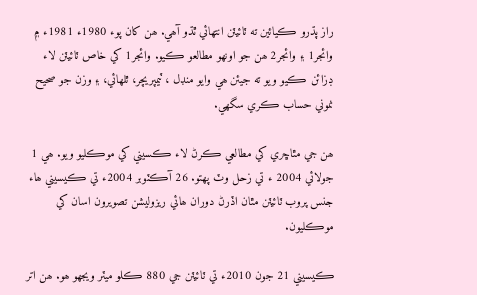راز پڌرو ڪيائين ته ٽائيٽن انتھائي ٿڌو آھي. ھن کان پوء 1980ء 1981ء ۾ وائجر1 ۽ وائجر2 ھن جو اونھو مطالعو ڪيو. وائجر1 کي خاص ٽائيٽن لاء ڊزائن ڪيو ويو ته جيئن ھي وايو منڊل ، ٽيمپريچر، ٿلھائي، ۽ وزن جو صحيح نموني حساب ڪري سگھي.

ھن جي مٿاڇري کي مطالعي ڪرڻ لاء ڪسيني کي موڪليو ويو. ھي 1 جولائي 2004 ء تي زحل وٽ پھتو. 26 آڪٽوبر 2004ء تي ڪيسيني ھاء جنس پروب ٽائيٽن مٿان اڏرڻ دوران ھائي ريزوليشن تصويرون اسان کي موڪليون.

ڪيسيني 21 جون 2010ء تي ٽائيٽن جي 880 ڪلو ميٽر ويجھو ھو. ھن اتر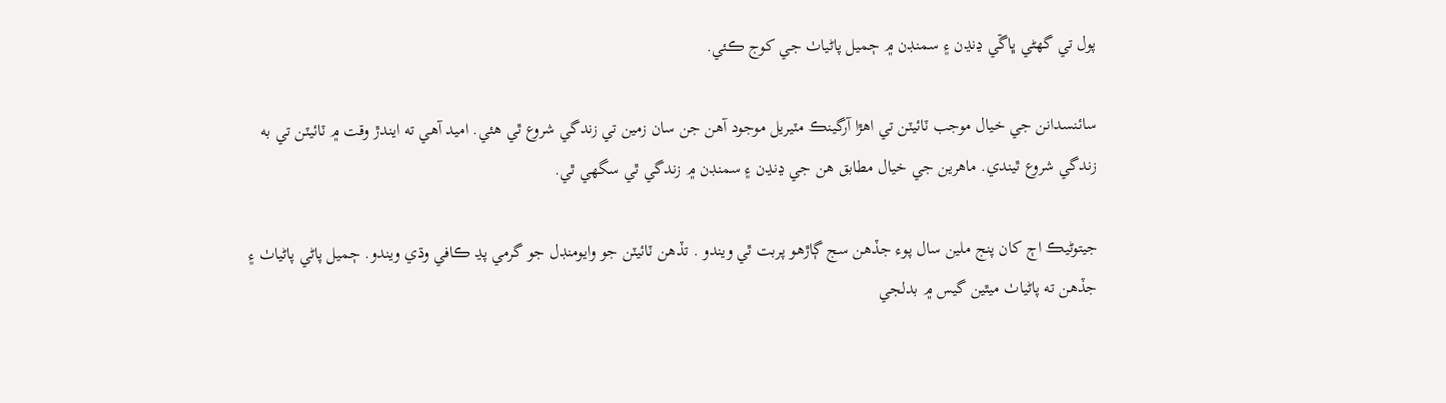پول تي گھڻي ڀاڱي ڍنڍن ۽ سمنڊن ۾ ڄميل پاڻياٺ جي کوج ڪئي.

سائنسدانن جي خيال موجب ٽائيٽن تي اھڙا آرگينڪ مٽيريل موجود آھن جن سان زمين تي زندگي شروع ٿي ھئي. اميد آھي ته ايندڙ وقت ۾ ٽائيٽن تي به زندگي شروع ٿيندي. ماھرين جي خيال مطابق ھن جي ڍنڍن ۽ سمنڊن ۾ زندگي ٿي سگھي ٿي.

جيتوڻيڪ اڄ کان پنج ملين سال پوء جڏھن سج ڳاڙھو پربت ٿي ويندو . تڏھن ٽائيٽن جو وايومنڊل جو گرمي پڍ ڪافي وڌي ويندو. ڄميل پاڻي پاڻياٺ ۽ جڏھن ته پاڻياٺ ميٿين گيس ۾ بدلجي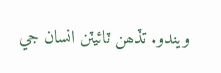ويندو. تڏھن ٽائيٽن انسان جي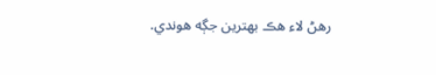رھڻ لاء ھڪ بھترين جڳه ھوندي.